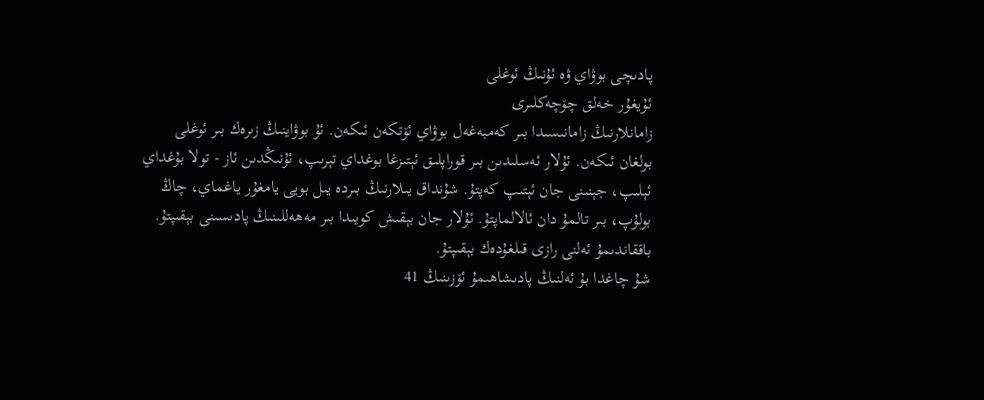پادىچى بوۋاي ۋە ئۇنىڭ ئوغلى
ئۇيغۇر خەلق چۆچەكلىرى
زامانلارنىڭ زامانىسىدا بىر كەمبەغەل بوۋاي ئۆتكەن ئىكەن. ئۇ بوۋاينىڭ زىرەك بىر ئوغلى بولغان ئىكەن. ئۇلار ئەسلىدىن بىر قوراپلىق ئېتىزغا بوغداي تېرىپ، ئۇنىڭدىن ئاز - تولا بۇغداي ئېلىپ، جېنىنى جان ئېتىپ كەپتۇ. شۇنداق يىلارنىڭ بىردە يىل بويى يامغۇر ياغماي، چاڭ بولۇپ، بىر تالمۇ دان ئالالماپتۇ. ئۇلار جان بېقىش كويىدا بىر مەھەللىنىڭ پادىسىنى بېقىپتۇ. باققاندىمۇ ئەلنى رازى قىلغۇدەك بېقىپتۇ.
شۇ چاغدا بۇ ئەلنىڭ پادىشاھىمۇ ئۆزىنىڭ 41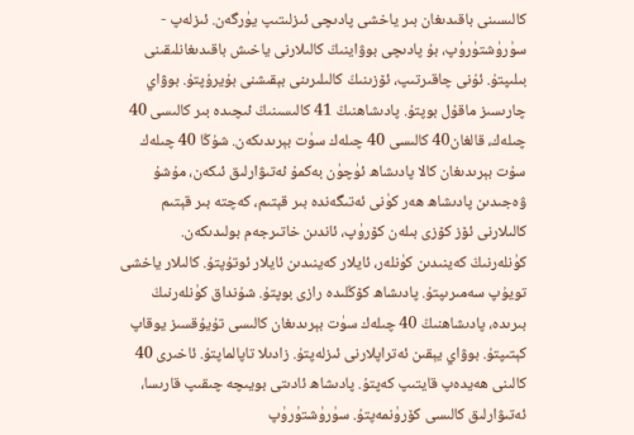كالىسىنى باقىدىغان بىر ياخشى پادىچى ئىزلىتىپ يۈرگەن. ئىزلەپ - سۈرۈشتۈرۈپ، بۇ پادىچى بوۋاينىڭ كالىلارنى ياخىش باقىدىغانلىقىنى بىلىپتۇ. ئۇنى چاقىرتىپ، ئۆزىنىڭ كالىلىرىنى بېقىشنى بۇيرۇپتۇ. بوۋاي چارىسىز ماقۇل بوپتۇ. پادىشاھنىڭ 41 كالىسىنىڭ ئىچىدە بىر كالىسى 40 چىلەك، قالغان40 كالىسى 40 چىلەك سۈت بېرىدىكەن. شۇڭا 40 چىلەك سۇت بېرىدىغان كالا پادىشاھ ئۈچۈن بەكمۇ ئەتىۋارلىق ئىكەن، مۇشۇ ۋەجىدىن پادىشاھ ھەر كۈنى ئەتىگەندە بىر قېتىم، كەچتە بىر قېتىم كالىلارنى ئۆز كۆزى بىلەن كۆرۈپ، ئاندىن خاتىرجەم بولىدىكەن.
كۈنلەرنىڭ كەينىدىن كۈنلەر، ئايلار كەينىدىن ئايلار ئوتۇپتۇ. كالىلار ياخشى تويۇپ سەمىرىپتۇ. پادىشاھ كۆڭلىدە رازى بوپتۇ. شۇنداق كۈنلەرنىڭ بىرىدە، پادىشاھنىڭ 40 چىلەك سۈت بېرىدىغان كالىسى تۇيۇقسىز يوقاپ كېتىپتۇ. بوۋاي يېقىن ئەتراپلارنى ئىزلەپتۇ. زادىلا تاپالماپتۇ. ئاخىرى 40 كالىنى ھەيدەپ قايتىپ كەپتۇ. پادىشاھ ئادىتى بويىچە چىقىپ قارىسا، ئەتىۋارلىق كالىسى كۆرۈنمەپتۇ. سۈرۈشتۈرۈپ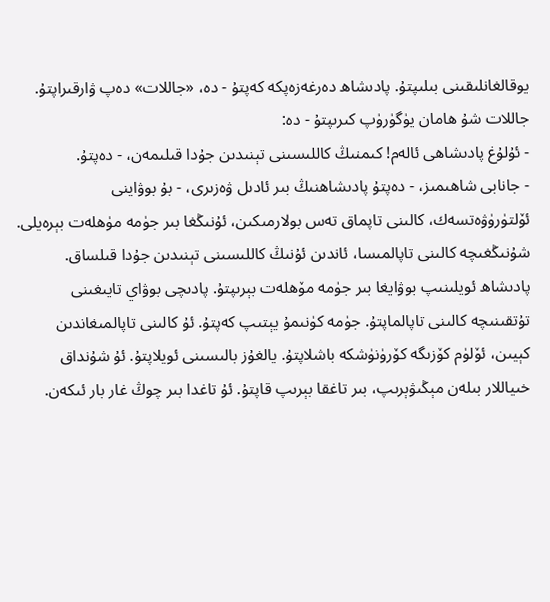يوقالغانلىقىنى بىلىپتۇ. پادىشاھ دەرغەزەپكە كەپتۇ - دە، «جاللات» دەپ ۋارقىراپتۇ. جاللات شۇ ھامان يۈگۈرۈپ كىرىپتۇ - دە:
- ئۇلۇغ پادىشاھى ئالەم! كىمنىڭ كاللىسىنى تېنىدىن جۇدا قىلىمەن، - دەپتۇ.
- جانابى شاھىمىز، - دەپتۇ پادىشاھنىڭ بىر ئادىل ۋەزىرى، - بۇ بوۋاينى ئۆلتۈرۈۋەتسەك، كالىنى تاپماق تەس بولارمىكىن، ئۇنىڭغا بىر جۈمە مۈھلەت بېرەيلى. شۇنىڭغىچە كالىنى تاپالمىسا، ئاندىن ئۇنىڭ كاللىسىنى تېنىدىن جۇدا قىلساق.
پادىشاھ ئويلىنىپ بوۋايغا بىر جۈمە مۆھلەت بېرىپتۇ. پادىچى بوۋاي تايىغىنى تۇتقىنىچە كالىنى تاپالماپتۇ. جۈمە كۈنىمۇ يېتىپ كەپتۇ. ئۇ كالىنى تاپالمىغاندىن كېيىن، ئۆلۈم كۆزىگە كۆرۈنۈشكە باشلاپتۇ. يالغۇز بالىسىنى ئويلاپتۇ. ئۇ شۇنداق خىياللار بىلەن مېڭىۋېرىپ، بىر تاغقا بېرىپ قاپتۇ. ئۇ تاغدا بىر چوڭ غار بار ئىكەن.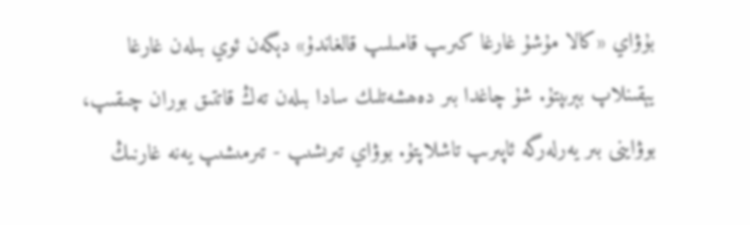بۇۋاي «كالا مۇشۇ غارغا كىرىپ قامىلىپ قالغاندۇ» دېگەن ئوي بىلەن غارغا يېقىنلاپ بېرىپتۇ. شۇ چاغدا بىر دەھشەتلىك سادا بىلەن تەڭ قاتتىق بوران چىقىپ، بوۋاينى بىر يەرلەرگە ئاپىرىپ تاشلاپتۇ. بوۋاي تىرىشىپ - تىرمىشىپ يەنە غارنىڭ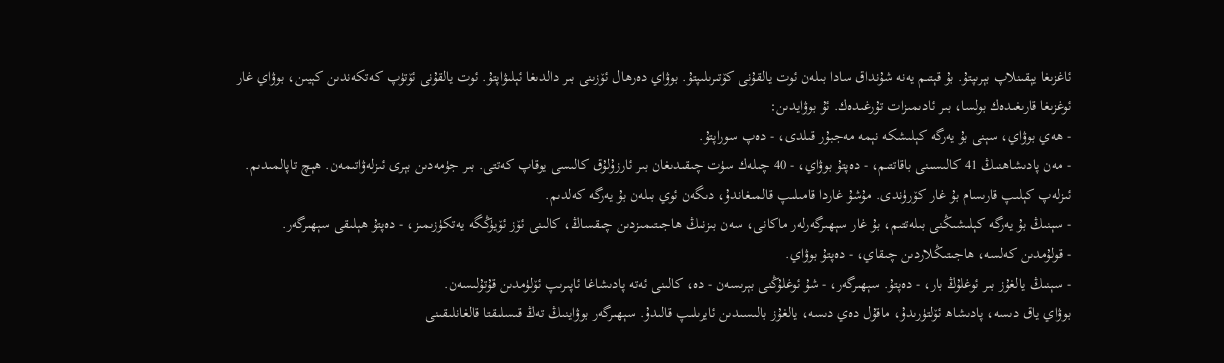ئاغزىغا يېقىنلاپ بېرىپتۇ. بۇ قېتىم يەنە شۇنداق سادا بىلەن ئوت يالقۇنى كۆتىرىلىپتۇ. بوۋاي دەرھال ئۆزىنى بىر دالدىغا ئېلىۋاپتۇ. ئوت يالقۇنى ئۆتۈپ كەتكەندىن كېيىن، بوۋاي غار ئوغزىغا قارىغىدەك بولسا، بىر ئادىمىزات تۇرغىدەك. ئۇ بوۋايدىن:
- ھەي بوۋاي، سېنى بۇ يەرگە كېلىشكە نېمە مەجبۇر قىلدى، - دەپ سوراپتۇ.
- مەن پادىشاھنىڭ 41 كالىسىنى باقاتتىم، - دەپتۇ بوۋاي، - 40 چىلەك سۈت چىقىدىغان بىر ئارزۇلۇق كالىسى يوقاپ كەتتى. بىر جۈمەدىن بېرى ئىزلەۋاتىمەن. ھېچ تاپالمىدىم. ئىزلەپ كېلىپ قارىسام بۇ غار كۆرۈندى. مۇشۇ غاردا قامىلىپ قالمىغاندۇ، دىگەن ئوي بىلەن بۇ يەرگە كەلدىم.
- سېنىڭ بۇ يەرگە كېلىشىڭنى بىلەتتىم، بۇ غار سېھىرگەرلەر ماكانى، سەن بىزنىڭ ھاجىتىمىزدىن چىقساڭ، كالىنى ئۆز ئۆيۈڭگە يەتكۈزىمىز، - دەپتۇ ھېلىقى سېھىرگەر.
- قولۇمدىن كەلسە، ھاجىتىڭلاردىن چىقاي، - دەپتۇ بوۋاي.
- سېنىڭ يالغۇز بىر ئوغلۇڭ بار، - دەپتۇ. سېھىرگەر، - شۇ ئوغلۇڭنى بېرىسەن - دە، كالىنى ئەتە پادىشاغا ئاپىرىپ ئۆلۈمدىن قۇتۇلىسەن.
بوۋاي ياق دىسە، پادىشاھ ئۆلتۈرىدۇ، ماقۇل دەي دىسە، يالغۇز بالىسىدىن ئايرىلىپ قالىدۇ. سېھىرگەر بوۋاينىڭ تەڭ قىسلىقتا قالغانلىقىنى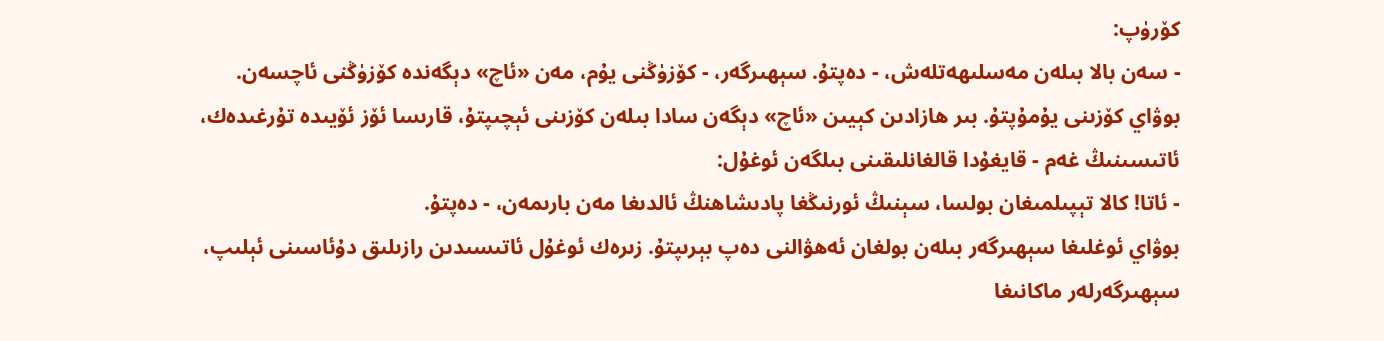كۆرۈپ:
- سەن بالا بىلەن مەسلىھەتلەش، - دەپتۇ. سېھىرگەر، - كۆزۈڭنى يۇم، مەن «ئاچ» دېگەندە كۆزۈڭنى ئاچسەن.
بوۋاي كۆزىنى يۇمۇپتۇ. بىر ھازادىن كېيىن «ئاچ» دېگەن سادا بىلەن كۆزىنى ئېچىپتۇ، قارىسا ئۆز ئۆيىدە تۇرغىدەك، ئاتىسىنىڭ غەم - قايغۇدا قالغانلىقىنى بىلگەن ئوغۇل:
- ئاتا! كالا تېپىلمىغان بولسا، سېنىڭ ئورنىڭغا پادىشاھنڭ ئالدىغا مەن بارىمەن، - دەپتۇ.
بوۋاي ئوغلىغا سېھىرگەر بىلەن بولغان ئەھۋالنى دەپ بېرىپتۇ. زىرەك ئوغۇل ئاتىسىدىن رازىلىق دۇئاسىنى ئېلىپ، سېھىرگەرلەر ماكانىغا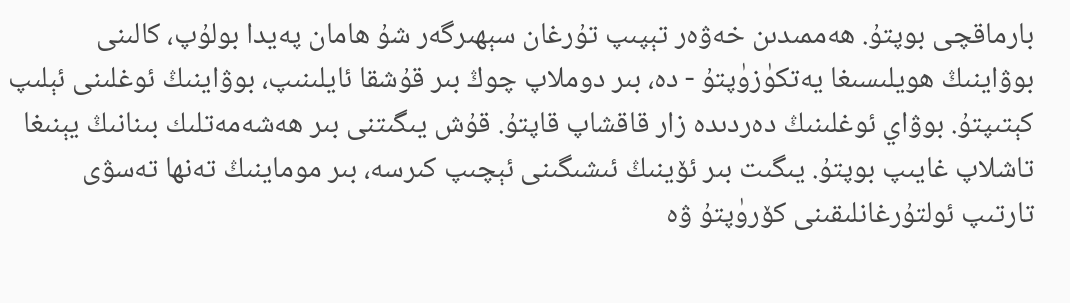بارماقچى بوپتۇ. ھەممىدىن خەۋەر تېپىپ تۇرغان سېھىرگەر شۇ ھامان پەيدا بولۇپ، كالىنى بوۋاينىڭ ھويلىسىغا يەتكۈزۈپتۇ - دە، بىر دوملاپ چوڭ بىر قۇشقا ئايلىنىپ، بوۋاينىڭ ئوغلىنى ئېلىپ كېتىپتۇ. بوۋاي ئوغلىنىڭ دەردىدە زار قاقشاپ قاپتۇ. قۇش يىگىتنى بىر ھەشەمەتلىك بىنانىڭ يېنىغا تاشلاپ غايىپ بوپتۇ. يىگىت بىر ئۆينىڭ ئىشىگىنى ئېچىپ كىرسە، بىر موماينىڭ تەنھا تەسۋى تارتىپ ئولتۇرغانلىقىنى كۆرۈپتۇ ۋە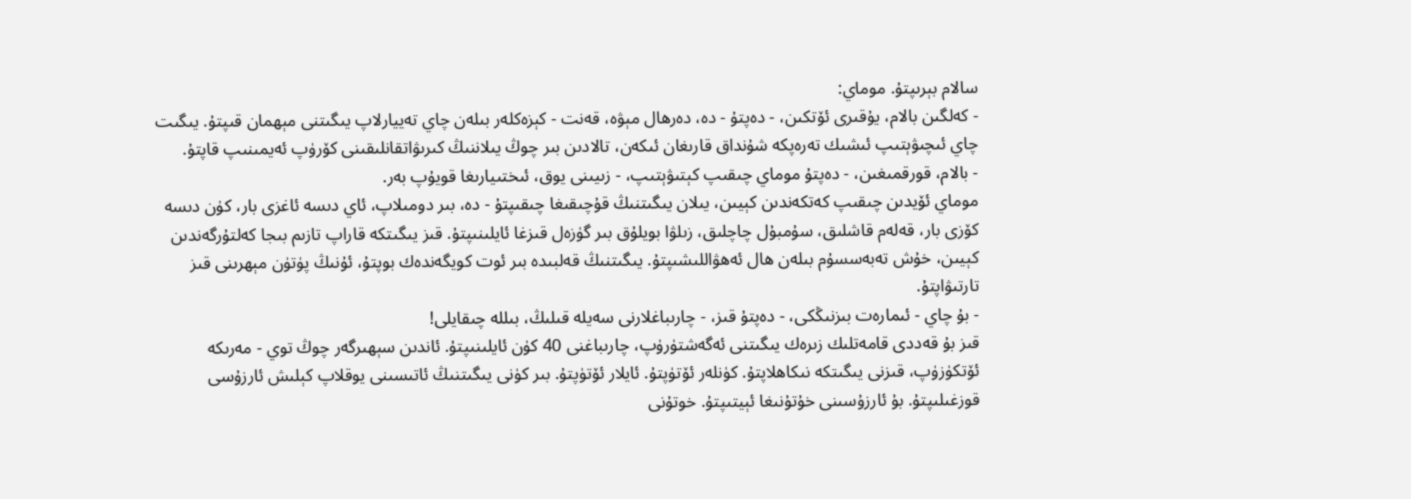سالام بېرىپتۇ. موماي:
- كەلگىن بالام، يۇقىرى ئۆتكىن، - دەپتۇ - دە، دەرھال مېۋە، قەنت - كېزەكلەر بىلەن چاي تەييارلاپ يىگىتنى مېھمان قىپتۇ. يىگىت چاي ئىچىۋېتىپ ئىشىك تەرەپكە شۇنداق قارىغان ئىكەن، تالادىن بىر چوڭ يىلاننىڭ كىرىۋاتقانلىقىنى كۆرۈپ ئەيمىنىپ قاپتۇ.
- بالام، قورقمىغىن، - دەپتۇ موماي چىقىپ كېتىۋېتىپ، - زىيىنى يوق، ئىختىيارىغا قويۇپ بەر.
موماي ئۆيدىن چىقىپ كەتكەندىن كېيىن، يىلان يىگىتنىڭ قۇچىقىغا چىقىپتۇ - دە، بىر دومىلاپ، ئاي دىسە ئاغزى بار، كۈن دىسە كۆزى بار، قەلەم قاشلىق، سۇمبۇل چاچلىق، زىلۋا بويلۇق بىر گۈزەل قىزغا ئايلىنىپتۇ. قىز يىگىتكە قاراپ تازىم بىجا كەلتۇرگەندىن كېيىن، خۇش تەبەسسۇم بىلەن ھال ئەھۋاللىشىپتۇ. يىگىتنىڭ قەلبىدە بىر ئوت كويگەندەك بوپتۇ، ئۇنىڭ پۈتۈن مېھرىنى قىز تارتىۋاپتۇ.
- بۇ چاي - ئىمارەت بىزنىڭكى، - دەپتۇ قىز، - چارىباغلارنى سەيلە قىلىڭ، بىللە چىقايلى!
قىز بۇ قەددى قامەتلىك زىرەك يىگىتنى ئەگەشتۈرۈپ، چارىباغنى 40 كۈن ئايلىنىپتۇ. ئاندىن سېھىرگەر چوڭ توي - مەرىكە ئۆتكۈزۈپ، قىزنى يىگىتكە نىكاھلاپتۇ. كۈنلەر ئۆتۈپتۇ. ئايلار ئۆتۈپتۇ. بىر كۈنى يىگىتنىڭ ئاتىسىنى يوقلاپ كېلىش ئارزۇسى قوزغىلىپتۇ. بۇ ئارزۇسىنى خۇتۇنىغا ئېيتىپتۇ. خوتۇنى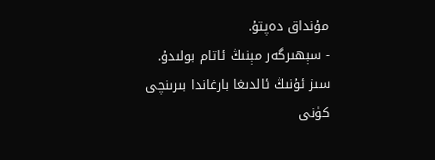مۇنداق دەپتۇ.
- سېھىرگەر مېنىڭ ئاتام بولىدۇ. سىز ئۇنىڭ ئالدىغا بارغاندا بىرىنچى كۈنى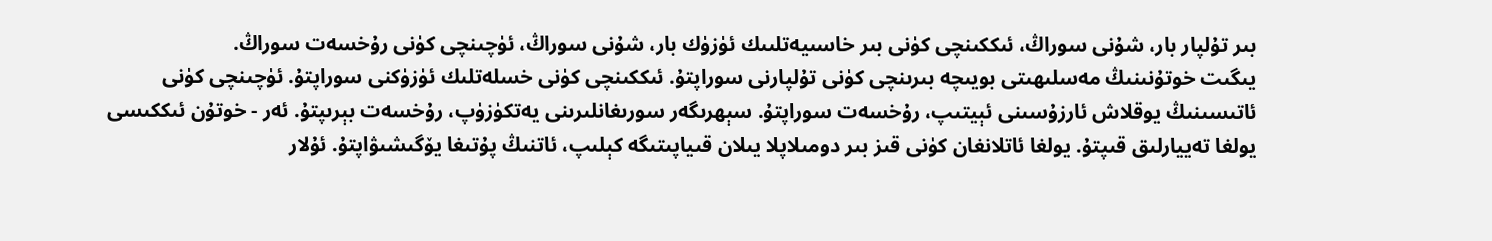بىر تۇلپار بار، شۇنى سوراڭ، ئىككىنچى كۈنى بىر خاسىيەتلىىك ئۈزۈك بار، شۇنى سوراڭ، ئۈچىنچى كۈنى رۇخسەت سوراڭ.
يىگىت خوتۇنىنىڭ مەسلىھىتى بويىچە بىرىنچى كۈنى تۇلپارنى سوراپتۇ. ئىككىنچى كۈنى خسلەتلىك ئۈزۈكنى سوراپتۇ. ئۈچىنچى كۈنى ئاتىسىنىڭ يوقلاش ئارزۇسىنى ئېيتىپ، رۇخسەت سوراپتۇ. سېھرىگەر سورىغانلىرىنى يەتكۈزۈپ، رۇخسەت بېرىپتۇ. ئەر - خوتۇن ئىككىسى يولغا تەييارلىق قىپتۇ. يولغا ئاتلانغان كۈنى قىز بىر دومىلاپلا يىلان قىياپىتىگە كېلىپ، ئاتنىڭ پۇتىغا يۆگىشىۋاپتۇ. ئۇلار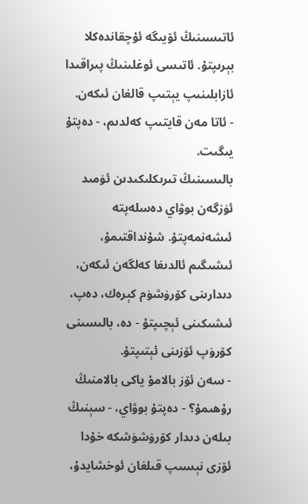ئاتىسىنىڭ ئۆيىگە ئۇچقاندەكلا بېرىپتۇ. ئاتىسى ئوغلىنىڭ پىراقىدا ئازابلىنىپ يېتىپ قالغان ئىكەن.
- ئاتا مەن قايتىپ كەلدىم، - دەپتۇ يىگىت.
بالىسىنىڭ تىرىكلىكىدىن ئۈمىد ئۈزگەن بوۋاي دەسلەپتە ئىشەنمەپتۇ. شۇنداقتىمۇ، ئىشىگىم ئالدىغا كەلگەن ئىكەن، دىدارىنى كۆرۈشۈم كېرەك، دەپ، ئىشىكىنى ئېچىپتۇ - دە، بالىسىنى كۆرۈپ ئۆزىنى ئېتىپتۇ.
- سەن ئۆز بالامۇ ياكى بالامنىڭ رۇھىمۇ؟ - دەپتۇ بوۋاي، - سېنىڭ بىلەن دىدار كۆرۈشۈشكە خۇدا ئۆزى نېسىپ قىلغان ئوخشايدۇ،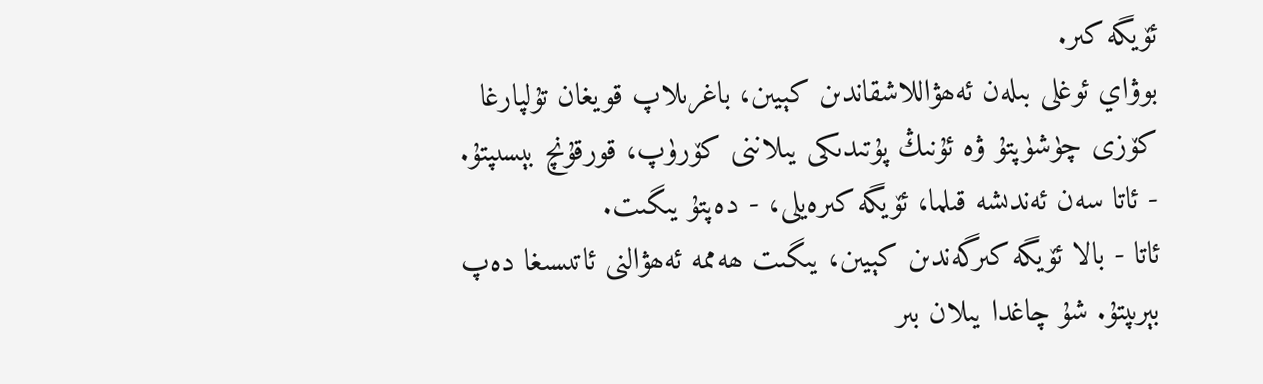ئۆيگە كىر.
بوۋاي ئوغلى بىلەن ئەھۋاللاشقاندىن كېيىن، باغرىلاپ قويغان تۇلپارغا كۆزى چۈشۈپتۇ ۋە ئۇنىڭ پۇتىدىكى يىلاننى كۆرۈپ، قورقۇنچ بېسىپتۇ.
- ئاتا سەن ئەندىشە قىلما، ئۆيگە كىرەيلى، - دەپتۇ يىگىت.
ئاتا - بالا ئۆيگە كىرگەندىن كېيىن، يىگىت ھەممە ئەھۋالنى ئاتىسىغا دەپ بېرىپتۇ. شۇ چاغدا يىلان بىر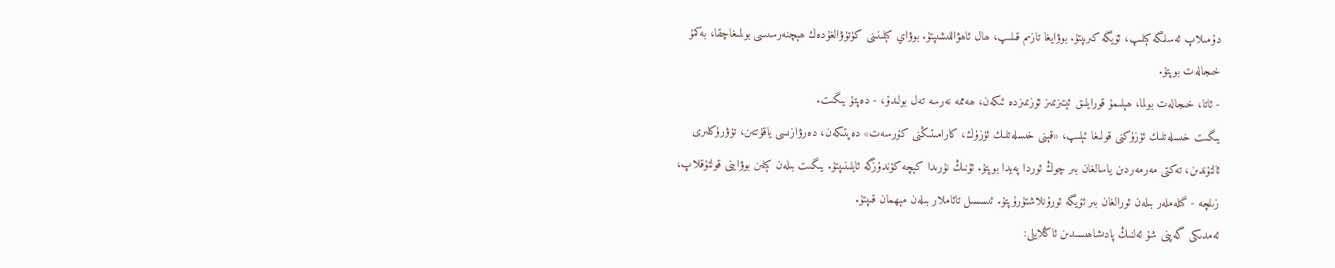دۇمىلاپ ئەسلىگە كېلىپ، ئۆيگە كىرىپتۇ. بوۋايغا تازىم قىلىپ، ھال ئاھۋاللىشىپتۇ. بوۋاي كېلىنىنى كۈتۈۋالغۇدەك ھېچنەرسىسى بولمىغاچقا، بەكمۇ خىجالەت بوپتۇ.
- ئاتا، خىجالەت بولما، ھېلىمۇ قورايلىق ئېتىزىمىز ئۆزىمىزدە ئىكەن، ھەممە نەرسە تەل بولىدۇ، - دەپتۇ يىگىت.
يىگىت خىسلەتلىك ئۈزۈكنى قولىغا ئېلىپ، «قېنى خىسلەتلىك ئۈزۈك، كارامىتىڭنى كۆرسەت» دەپتىكەن، دەرۋازىسى ياقۇتتىن، تۈۋرۈكلىرى ئالتۇندىن، تەكتى مەرمەردىن ياسالغان بىر چوڭ ئوردا پەيدا بوپتۇ. ئۇنىڭ نۇرىدا كېچە كۈندۈزگە ئايلىنىپتۇ. يىگىت بىلەن كېلىن بوۋاينى قولتۇقلاپ، زىلچە - گىلەملەر بىلەن ئورالغان بىر ئۆيگە ئورۇنلاشتۇرۇپتۇ. ئىسسىل تائاملار بىلەن مېھمان قىپتۇ.
ئەمدىكى گەپنى شۇ ئەلنىڭ پادىشاھىسىدىن ئاڭلايلى: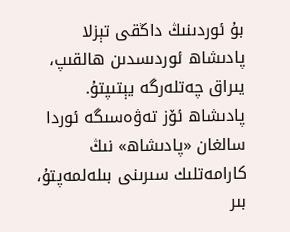بۇ ئوردىنىڭ داڭقى تېزلا پادىشاھ ئوردىسدىن ھالقىپ، يىراق چەتلەرگە يېتىپتۇ. پادىشاھ ئۆز تەۋەسىگە ئوردا سالغان «پادىشاھ» نىڭ كارامەتلىك سىرىنى بىلەلمەپتۇ، بىر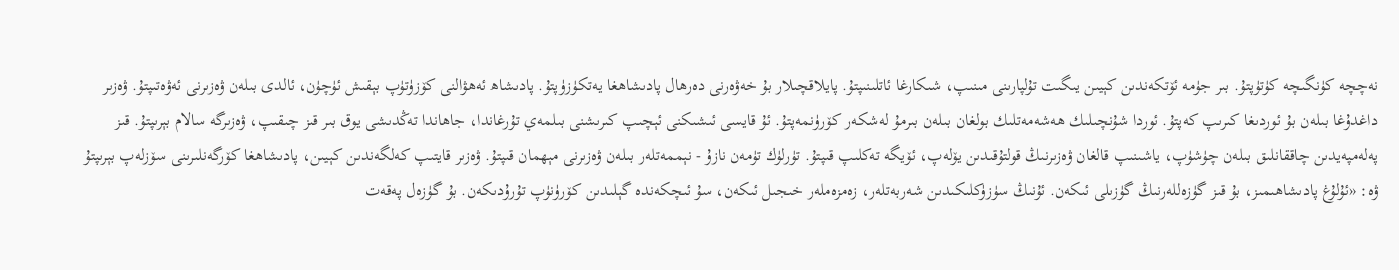نەچچە كۈنگىچە كۈتۈپتۇ. بىر جۈمە ئۆتكەندىن كېيىن يىگىت تۇلپارىنى مىنىپ، شىكارغا ئاتلىنىپتۇ. پايلاقچىلار بۇ خەۋەرنى دەرھال پادىشاھغا يەتكۈزۈپتۇ. پادىشاھ ئەھۋالنى كۆزۈتۈپ بېقىش ئۈچۈن، ئالدى بىلەن ۋەزىرنى ئەۋەتىپتۇ. ۋەزىر داغدۇغا بىلەن بۇ ئوردىغا كىرىپ كەپتۇ. ئوردا شۇنچىلىك ھەشەمەتلىك بولغان بىلەن بىرمۇ لەشكەر كۆرۈنمەپتۇ. ئۇ قايسى ئىشىكنى ئېچىپ كىرىشنى بىلمەي تۇرغاندا، جاھاندا تەڭدىشى يوق بىر قىز چىقىپ، ۋەزىرگە سالام بېرىپتۇ. قىز پەلەمپەيدىن چاققانلىق بىلەن چۈشۈپ، ياشىنىپ قالغان ۋەزىرنىڭ قولتۇقىدىن يۆلەپ، ئۆيگە تەكلىپ قىپتۇ. تۈرلۈك تۈمەن نازۇ - نېممەتلەر بىلەن ۋەزىرنى مېھمان قىپتۇ. ۋەزىر قايتىپ كەلگەندىن كېيىن، پادىشاھغا كۆرگەنلىرىنى سۆزلەپ بېرىپتۇ ۋە: «ئۇلۇغ پادىشاھىمىز، بۇ قىز گۈزەللەرنىڭ گۈزىلى ئىكەن. ئۇنىڭ سۈزۈكلىكىدىن شەربەتلەر، زەمزەملەر خىجىل ئىكەن، سۇ ئىچكەندە گېلىدىن كۆرۈنۈپ تۇرۇدىكەن. بۇ گۈزەل پەقەت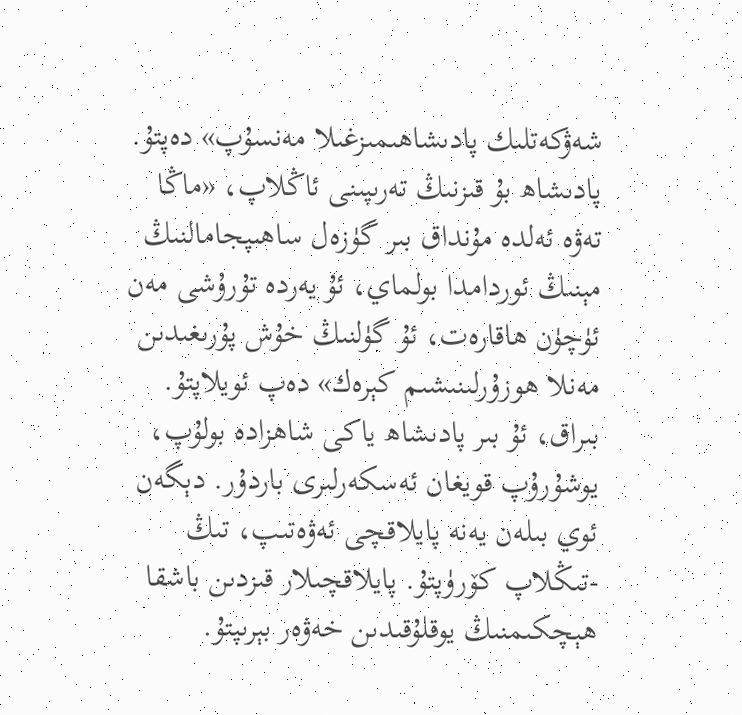شەۋكەتلىك پادىشاھىمىزغىلا مەنسۇپ» دەپتۇ.
پادىشاھ بۇ قىزنىڭ تەرىپىنى ئاڭلاپ، «ماڭا تەۋە ئەلدە مۇنداق بىر گۈزەل ساھىپجامالنىڭ مېنىڭ ئوردامدا بولماي، ئۇ يەردە تۇرۇشى مەن ئۈچۈن ھاقارەت، ئۇ گۈلنىڭ خۇش پۇرىغىدىن مەنلا ھوزۇرلىنىشىم كېرەك» دەپ ئويلاپتۇ. بىراق، ئۇ بىر پادىشاھ ياكى شاھزادە بولۇپ، يوشۇرۇپ قويغان ئەسكەرلىرى باردۇر. دېگەن ئوي بىلەن يەنە پايلاقچى ئەۋەتىپ، تىڭ -تىڭلاپ كۆرۈپتۇ. پايلاقچىلار قىزدىن باشقا ھېچكىمنىڭ يوقلۇقىدىن خەۋەر بېرىپتۇ.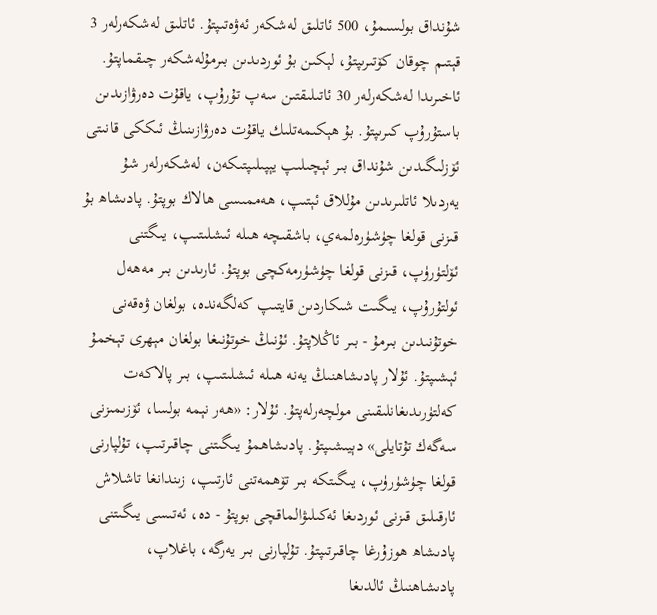شۇنداق بولسىمۇ، 500 ئاتلىق لەشكەر ئەۋەتىپتۇ. ئاتلىق لەشكەرلەر 3 قېتىم چوقان كۆتىرىپتۇ، لېكىن بۇ ئوردىدىن بىرمۇلەشكەر چىقماپتۇ. ئاخىرىدا لەشكەرلەر 30 ئاتىلىقتىن سەپ تۇرۇپ، ياقۇت دەرۋازىدىن باستۇرۇپ كىرىپتۇ. بۇ ھېكىمەتلىك ياقۇت دەرۋازىنىڭ ئىككى قانىتى ئۆزلىگىدىن شۇنداق بىر ئېچىلىپ يېپىلىپتىكەن، لەشكەرلەر شۇ يەردىلا ئاتلىرىدىن مۇللاق ئېتىپ، ھەممىسى ھالاك بوپتۇ. پادىشاھ بۇ قىزنى قولغا چۈشۈرەلمەي، باشقىچە ھىلە ئىشلىتىپ، يىگتنى ئۆلتۈرۈپ، قىزنى قولغا چۈشۈرمەكچى بوپتۇ. ئارىدىن بىر مەھەل ئولتۇرۇپ، يىگىت شىكاردىن قايتىپ كەلگەندە، بولغان ۋەقەنى خوتۇنىدىن بىرمۇ - بىر ئاڭلاپتۇ. ئۇنىڭ خوتۇنىغا بولغان مېھرى تېخمۇ ئېشىپتۇ. ئۇلار پادىشاھنىڭ يەنە ھىلە ئىشلىتىپ، بىر پالاكەت كەلتۈرىدىغانلىقىنى مولچەرلەپتۇ. ئۇلار: «ھەر نېمە بولسا، ئۆزىمىزنى سەگەك تۇتايلى» دېيىشىپتۇ. پادىشاھمۇ يىگىتنى چاقىرتىپ، تۇلپارنى قولغا چۈشۈرۈپ، يىگىتكە بىر تۆھمەتنى ئارتىپ، زىندانغا تاشلاش ئارقىلىق قىزنى ئوردىغا ئەكىلىۋالماقچى بوپتۇ - دە، ئەتىسى يىگىتنى پادىشاھ ھوزۇرغا چاقىرتىپتۇ. تۇلپارنى بىر يەرگە، باغلاپ، پادىشاھنىڭ ئالدىغا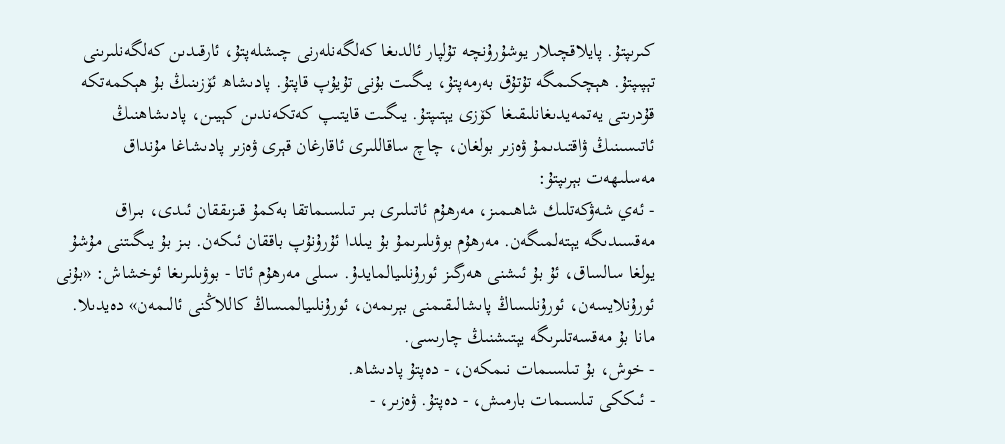كىرىپتۇ. پايلاقچىلار يوشۇرۇنچە تۇلپار ئالدىغا كەلگەنلەرنى چىشلەپتۇ، ئارقىدىن كەلگەنلىرىنى تېپىپتۇ. ھېچكىمگە تۇتۇق بەرمەپتۇ، يىگىت بۇنى تۇيۇپ قاپتۇ. پادىشاھ ئۆزىنىڭ بۇ ھېكمەتكە قۇدرىتى يەتمەيدىغانلىقىغا كۆزى يېتىپتۇ. يىگىت قايتىپ كەتكەندىن كېيىن، پادىشاھنىڭ ئاتىسىنىڭ ۋاقتىدىمۇ ۋەزىر بولغان، چاچ ساقاللىرى ئاقارغان قېرى ۋەزىر پادىشاغا مۇنداق مەسلىھەت بېرىپتۇ:
- ئەي شەۋكەتلىك شاھىمىز، مەرھۇم ئاتىلىرى بىر تىلسىماتقا بەكمۇ قىزىققان ئىدى، بىراق مەقسىدىگە يېتەلمىگەن. مەرھۇم بوۋىلىرىمۇ بۇ يىلدا ئۇرۇنۇپ باققان ئىكەن. بىز بۇ يىگىتنى مۇشۇ يولغا سالساق، ئۇ بۇ ئىشنى ھەرگىز ئورۇنلىيالمايدۇ. سىلى مەرھۇم ئاتا - بوۋىلىرىغا ئوخشاش: «بۇنى ئورۇنلايسەن، ئورۇنلىساڭ پاىشالىقىمنى بېرىمەن، ئورۇنلىيالمىساڭ كاللاڭنى ئالىمەن» دەيدىلا. مانا بۇ مەقسەتلىرىگە يېتىشنىڭ چارىسى.
- خوش، بۇ تىلسىمات نىمكەن، - دەپتۇ پادىشاھ.
- ئىككى تىلسىمات بارمىش، - دەپتۇ. ۋەزىر، -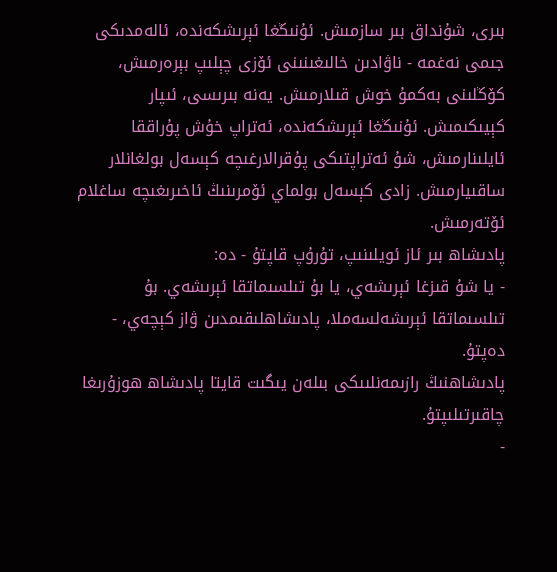بىرى، شۇنداق بىر سازمىش. ئۇنىڭغا ئېرىشكەندە، ئالەمدىكى جىمى نەغمە - ناۋادىن خالىغىنىنى ئۆزى چېلىپ بېرەرمىش، كۆڭلىنى بەكمۇ خوش قىلارمىش. يەنە بىرىسى، ئىپار كېيىكىمىش. ئۇنىڭغا ئېرىشكەندە، ئەتراپ خۇش پۇراققا ئايلىنارمىش، شۇ ئەتراپتىكى پۇقرالارغىچە كېسەل بولغانلار ساقىيارمىش. زادى كېسەل بولماي ئۆمرىنىڭ ئاخىرىغىچە ساغلام ئۆتەرمىش.
پادىشاھ بىر ئاز ئويلىنىپ، تۇرۇپ قاپتۇ - دە:
- يا شۇ قىزغا ئېرىشەي، يا بۇ تىلسىماتقا ئېرىشەي. بۇ تىلسىماتقا ئېرىشەلسەملا، پادىشاھلىقىمدىن ۋاز كېچەي، - دەپتۇ.
پادىشاھنىڭ رازىمەنلىىكى بىلەن يىگىت قايتا پادىشاھ ھوزۇرىغا چاقىرتىلىپتۇ.
-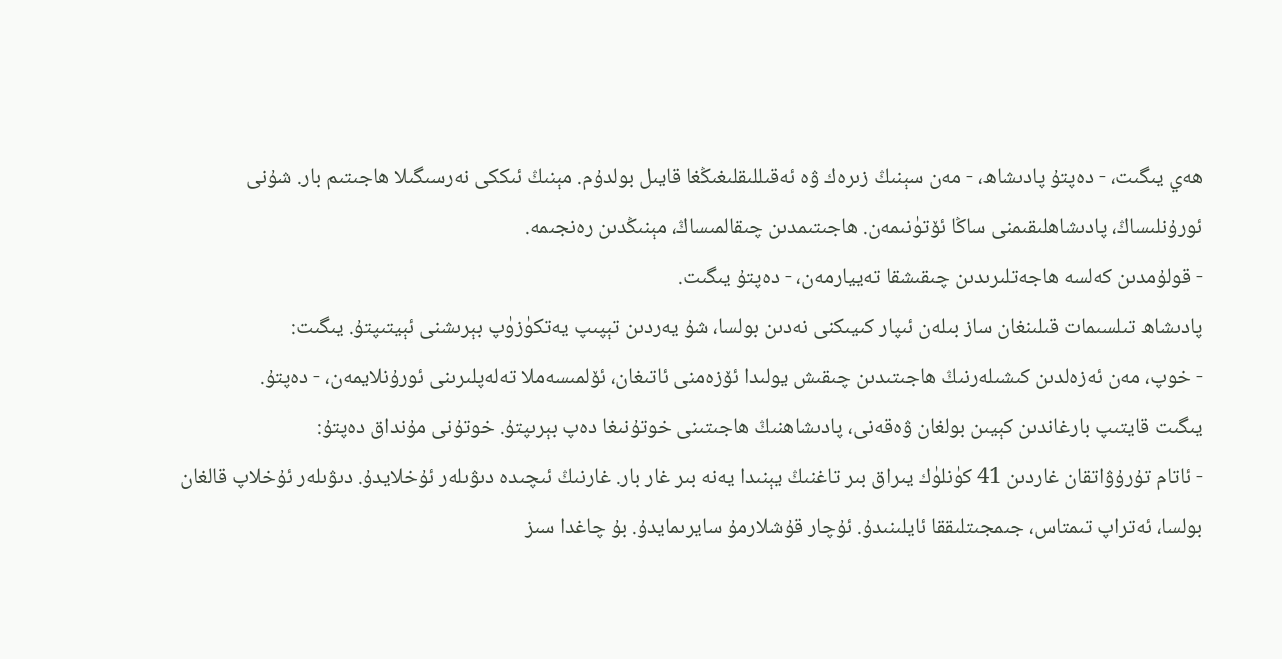ھەي يىگىت، - دەپتۇ پادىشاھ، - مەن سېنىڭ زىرەك ۋە ئەقىللىقلىغىڭغا قايىل بولدۇم. مېنىڭ ئىككى نەرسىگىلا ھاجىتىم بار. شۇنى ئورۇنلىساڭ، پادىشاھلىقىمنى ساڭا ئۆتۈنىمەن. ھاجىتىمدىن چىقالمىساڭ، مېنىڭدىن رەنجىمە.
- قولۇمدىن كەلسە ھاجەتلىرىدىن چىقىشقا تەييارمەن، - دەپتۇ يىگىت.
پادىشاھ تىلسىمات قىلىنغان ساز بىلەن ئىپار كىيىكنى نەدىن بولسا، شۇ يەردىن تېپىپ يەتكۈزۈپ بېرىشنى ئېيتىپتۇ. يىگىت:
- خوپ، مەن ئەزەلدىن كىشىلەرنىڭ ھاجىتىدىن چىقىش يولىدا ئۆزەمنى ئاتىغان، ئۆلمىسەملا تەلەپلىرىنى ئورۇنلايمەن، - دەپتۇ.
يىگىت قايتىپ بارغاندىن كېيىن بولغان ۋەقەنى، پادىشاھنىڭ ھاجىتىنى خوتۇنىغا دەپ بېرىپتۇ. خوتۇنى مۇنداق دەپتۇ:
- ئاتام تۇرۇۋاتقان غاردىن 41 كۈنلۈك يىراق بىر تاغنىڭ يېنىدا يەنە بىر غار بار. غارنىڭ ئىچىدە دىۋىلەر ئۇخلايدۇ. دىۋىلەر ئۇخلاپ قالغان بولسا، ئەتراپ تىمتاس، جىمجىتلىققا ئايلىنىدۇ. ئۇچار قۇشلارمۇ سايرىمايدۇ. بۇ چاغدا سىز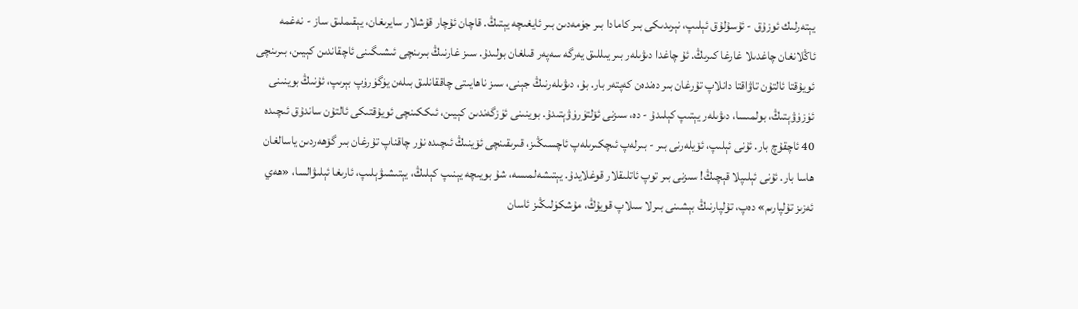يېتەرلىك ئوزۇق - ئۇسۇلۇق ئېلىپ، نېرىدىكى بىر كامادا بىر جۈمەدىن بىر ئايغىچە يېتىڭ. قاچان ئۇچار قۇشلار سايرىغان، يېقىملىق ساز - نەغمە ئاڭلانغان چاغدىلا غارغا كىرىڭ. ئۇ چاغدا دىۋىلەر بىر يىللىق يەرگە سەپەر قىلغان بولىدۇ. سىز غارنىڭ بىرىنچى ئىشىگىنى ئاچقاندىن كېيىن، بىرىنچى ئويۇقتا ئالتۇن تاۋاقتا دانلاپ تۇرغان بىر دەندەن كەپتەر بار. بۇ، دىۋىلەرنىڭ جېنى، سىز ناھايىتى چاققانلىق بىلەن يۈگۈرۈپ بېرىپ، ئۇنىڭ بوينىنى ئۈزۈۋېتىڭ، بولمىسا، دىۋىلەر يېتىپ كېلىدۇ - دە، سىزنى ئۆلتۈرۈۋېتىدۇ. بوينىنى ئۈزگەندىن كېيىن، ئىككىنچى ئويۇقتىكى ئالتۇن ساندۇق ئىچىدە 40 ئاچقۇچ بار. ئۇنى ئېلىپ، ئۆيلەرنى بىر - بىرلەپ ئىچكىرىلەپ ئاچسىڭىز، قىرىقىنچى ئۆينىڭ ئىچىدە نۇر چاقناپ تۇرغان بىر گۆھەردىن ياسالغان ھاسا بار. ئۇنى ئېلىپلا قېچىڭ! سىزنى بىر توپ ئاتلىقلار قوغلايدۇ. يېتىشەلمىسە، شۇ بويىچە يېنىپ كېلىڭ، يېتىشىۋېلىپ، ئارىغا ئېلىۋالسا، «ھەي ئەزىز تۇلپارىم» دەپ، تۇلپارنىڭ بېشىنى بىرلا سىلاپ قويۇڭ، مۇشكۈلىڭىز ئاسان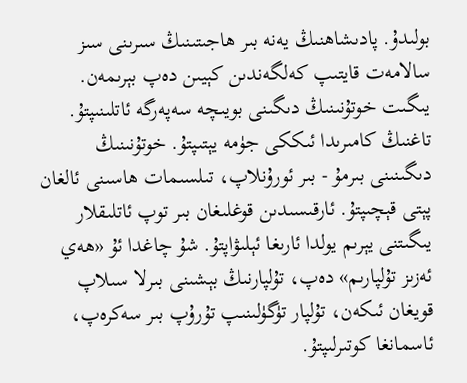بولىدۇ. پادىشاھنىڭ يەنە بىر ھاجىتىنىڭ سىرىنى سىز سالامەت قايتىپ كەلگەندىن كېيىن دەپ بېرىمەن.
يىگىت خوتۇنىنىڭ دىگىنى بويىچە سەپەرگە ئاتلىنىپتۇ. تاغنىڭ كامىرىدا ئىككى جۈمە يېتىپتۇ. خوتۇنىنىڭ دىگىنىنى بىرمۇ - بىر ئورۇنلاپ، تىلسىمات ھاسىنى ئالغان پېتى قېچىپتۇ. ئارقىسىدىن قوغلىغان بىر توپ ئاتلىقلار يىگىتنى يېرىم يولدا ئارىغا ئېلىۋاپتۇ. شۇ چاغدا ئۇ «ھەي ئەزىز تۇلپارىم» دەپ، تۇلپارنىڭ بېشىنى بىرلا سىلاپ قويغان ئىكەن، تۇلپار تۈگۈلىنىپ تۇرۇپ بىر سەكرەپ، ئاسمانغا كوتىرلىپتۇ.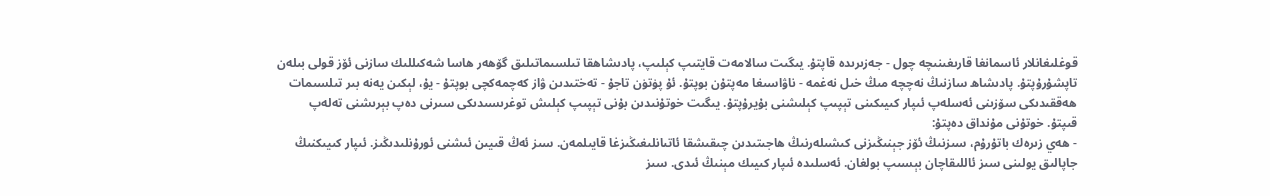قوغلىغانلار ئاسمانغا قارىغىنىچە چول - جەزىرىدە قاپتۇ. يىگىت سالامەت قايتىپ كېلىپ، پادىشاھقا تىلسىماتىلىق گۆھەر ھاسا شەكىللىك سازنى ئۆز قولى بىلەن تاپشۇرۇپتۇ. پادىشاھ سازنىڭ نەچچە مىڭ خىل نەغمە - ناۋاسىغا مەپتۇن بوپتۇ. ئۇ پۈتۈن تاجۇ - تەختىدىن ۋاز كەچمەكچى بوپتۇ - يۇ، لېكىن يەنە بىر تىلسىمات ھەققىدىكى سۆزىنى ئەسلەپ ئىپار كىيىكىنى تېپىپ كېلىشنى بۇيرۇپتۇ. يىگىت خوتۇنىدىن بۇنى تېپىپ كېلىش توغرىسىدىكى سىرنى دەپ بېرىشنى تەلەپ قىپتۇ. خوتۇنى مۇنداق دەپتۇ:
- ھەي زىرەك باتۇرۇم، سىزنىڭ ئۆز جېنىڭىزنى كىشىلەرنىڭ ھاجىتىدىن چىقىشقا ئاتىانلىغىڭىزغا قايىلمەن. سىز ئەڭ قىيىن ئىشنى ئورۇنلىدىڭىز. ئىپار كىيىكنىڭ جاپالىق يولىنى سىز ئاللىقاچان بېسىپ بولغان. ئەسلىدە ئىپار كىيىك مېنىڭ ئىدى. سىز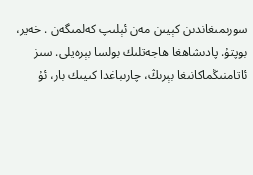سورىمىغاندىن كېيىن مەن ئېلىپ كەلمىگەن . خەير، بوپتۇ. پادىشاھغا ھاجەتلىك بولسا بېرەيلى. سىز ئاتامنىڭماكانىغا بېرىڭ، چارىباغدا كىيىك بار، ئۇ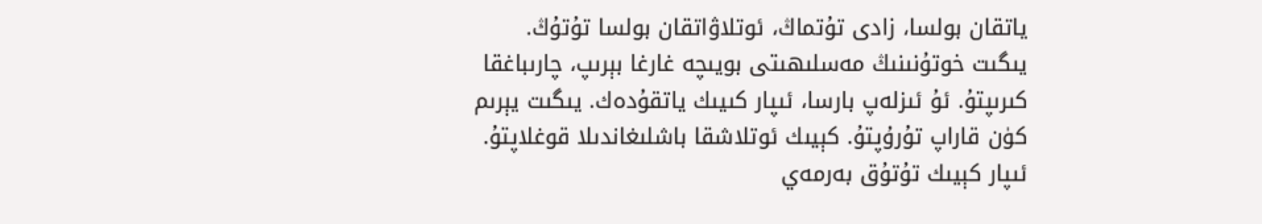ياتقان بولسا، زادى تۇتماڭ، ئوتلاۋاتقان بولسا تۇتۇڭ.
يىگىت خوتۇنىنىڭ مەسلىھىتى بويىچە غارغا بېرىپ، چارىباغقا كىرىپتۇ. ئۇ ئىزلەپ بارسا، ئىپار كىيىك ياتقۇدەك. يىگىت يېرىم كۈن قاراپ تۇرۇپتۇ. كېيىك ئوتلاشقا باشلىغاندىلا قوغلاپتۇ. ئىپار كېيىك تۇتۇق بەرمەي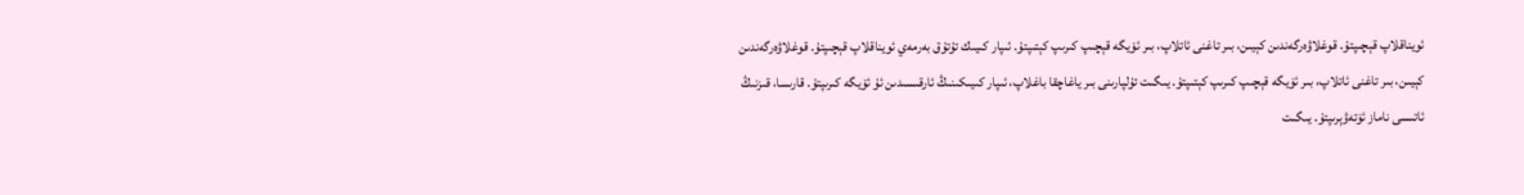ئويناقلاپ قېچىپتۇ. قوغلاۋەرگەندىن كېيىن، بىر تاغنى ئاتلاپ، بىر ئۆيگە قېچىپ كىرىپ كېتىپتۇ. ئىپار كىيىك تۇتۇق بەرمەي ئويناقلاپ قېچىپتۇ. قوغلاۋەرگەندىن كېيىن، بىر تاغنى ئاتلاپ، بىر ئۆيگە قېچىپ كىرىپ كېتىپتۇ. يىگىت تۇلپارىنى بىر ياغاچقا باغلاپ، ئىپار كىيىكىنىڭ ئارقىسىدىن ئۇ ئۆيگە كىرىپتۇ. قارىسا، قىزنىڭ ئاتىسى ناماز ئۆتەۋېرىپتۇ. يىگىت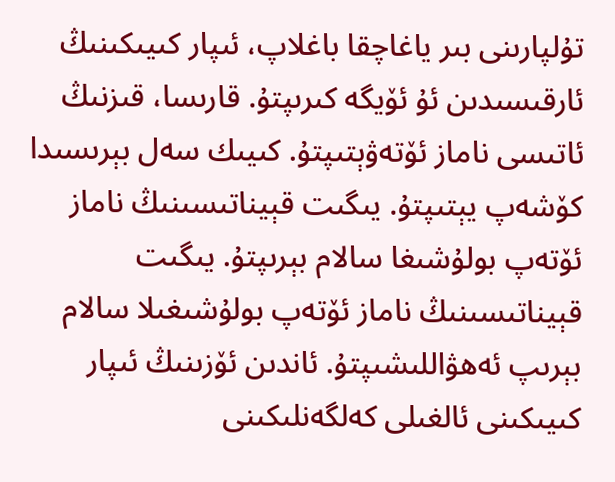تۇلپارىنى بىر ياغاچقا باغلاپ، ئىپار كىيىكىنىڭ ئارقىسىدىن ئۇ ئۆيگە كىرىپتۇ. قارىسا، قىزنىڭ ئاتىسى ناماز ئۆتەۋېتىپتۇ. كىيىك سەل بېرىسىدا كۆشەپ يېتىپتۇ. يىگىت قېيناتىسىنىڭ ناماز ئۆتەپ بولۇشىغا سالام بېرىپتۇ. يىگىت قېيناتىسىنىڭ ناماز ئۆتەپ بولۇشىغىلا سالام بېرىپ ئەھۋاللىشىپتۇ. ئاندىن ئۆزىنىڭ ئىپار كىيىكىنى ئالغىلى كەلگەنلىكىنى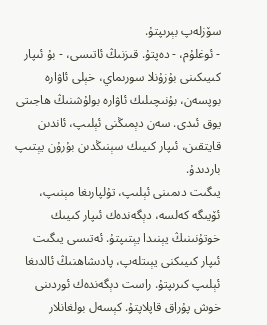سۆزلەپ بېرىپتۇ.
- ئوغلۇم، - دەپتۇ. قىزنىڭ ئاتىسى، - بۇ ئىپار كىيىكىنى بۇزۇنلا سورىماي، خېلى ئاۋارە بوپسەن، بۇنىچىلىك ئاۋارە بولۇشنىڭ ھاجىتى يوق ئىدى. سەن دېمىڭنى ئېلىپ، ئاندىن قايتقىن، ئىپار كىيىك سېنىڭدىن بۇرۇن يېتىپ باردىدۇ.
يىگىت دىمىنى ئېلىپ، تۇلپارىغا مېنىپ، ئۆيىگە كەلسە، دېگەندەك ئىپار كىيىك خوتۇنىنىڭ يېنىدا يېتىپتۇ. ئەتىسى يىگىت ئىپار كىيىكنى يېىتلەپ، پادىشاھنىڭ ئالدىغا ئېلىپ كىرىپتۇ. راست دېگەندەك ئوردىنى خوش پۇراق قاپلاپتۇ. كېسەل بولغانلار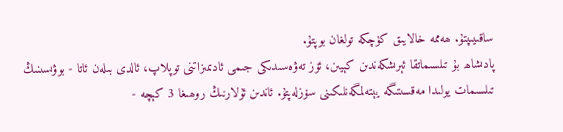ساقىيىپتۇ. ھەممە خالايىق كۈچكە تولغان بوپتۇ.
پادىشاھ بۇ تىلسىماتقا ئېرىشكەندىن كېيىن، ئۆز تەۋەسىدىكى جىمى ئادىمىزاتنى توپلاپ، ئالدى بىلەن ئاتا - بوۋىسىنىڭ تىلسىمات يولىدا مەقسىتىگە يېتەلمگەنلىكىنى سۆزلەپتۇ. ئاندىن ئۇلارنىڭ روھىغا 3 كېچە -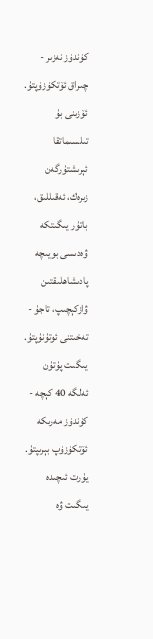كۈندۈز نەزىر - چىراق ئۆتكۈزۈپتۇ. ئۆزىنى بۇ تىلسىماتقا ئېرىشتۇرگەن زىرەك، ئەقىللىق، باتۇر يىگىتكە ۋەدىسى بويىچە پادىشاھلىقتىن ۋازكېچىپ، تاجۇ - تەخىتنى ئوتۇنۇپتۇ. يىگىت پۇتۇن ئەلگە 40 كېچە - كۈندۈز مەرىكە ئۆتكۈزۈپ بېرىپتۇ. يۇرت ئىچىدە يىگىت ۋە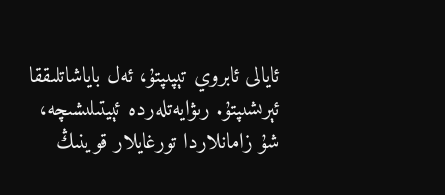ئايالى ئابروي تېپىپتۇ، ئەل باياشاتلىققا ئېرىشىپتۇ. رىۋايەتلەردە ئېيتىلىشىچە، شۇ زامانلاردا تورغايلار قوينىڭ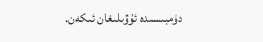دۈمبىسىدە ئۇۋىلىغان ئىكەن.